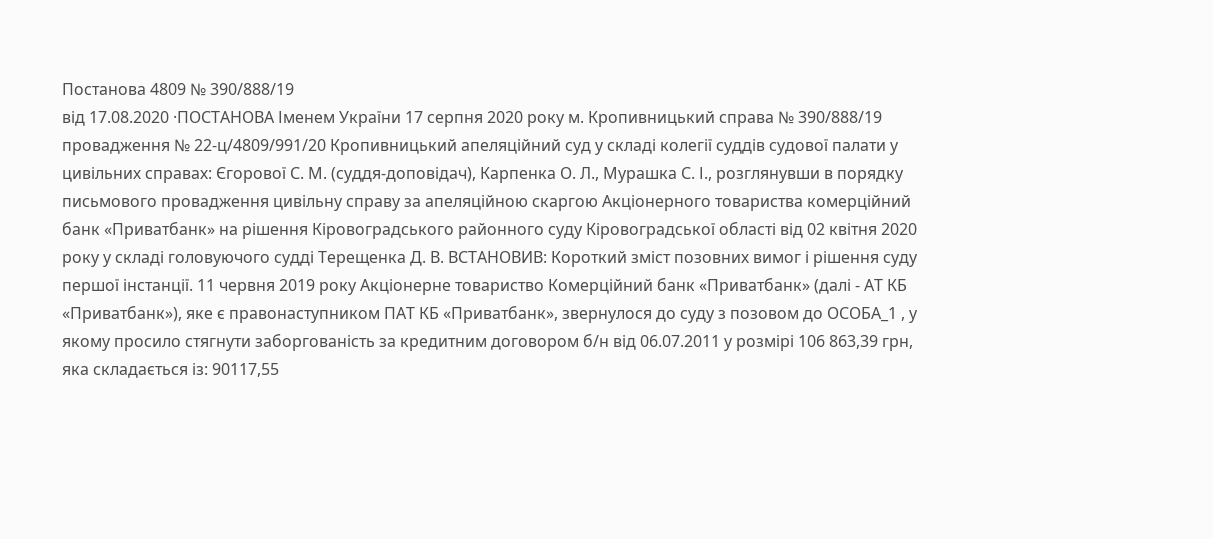Постанова 4809 № 390/888/19
від 17.08.2020 ·ПОСТАНОВА Іменем України 17 серпня 2020 року м. Кропивницький справа № 390/888/19 провадження № 22-ц/4809/991/20 Кропивницький апеляційний суд у складі колегії суддів судової палати у цивільних справах: Єгорової С. М. (суддя-доповідач), Карпенка О. Л., Мурашка С. І., розглянувши в порядку письмового провадження цивільну справу за апеляційною скаргою Акціонерного товариства комерційний банк «Приватбанк» на рішення Кіровоградського районного суду Кіровоградської області від 02 квітня 2020 року у складі головуючого судді Терещенка Д. В. ВСТАНОВИВ: Короткий зміст позовних вимог і рішення суду першої інстанції. 11 червня 2019 року Акціонерне товариство Комерційний банк «Приватбанк» (далі - АТ КБ «Приватбанк»), яке є правонаступником ПАТ КБ «Приватбанк», звернулося до суду з позовом до ОСОБА_1 , у якому просило стягнути заборгованість за кредитним договором б/н від 06.07.2011 у розмірі 106 863,39 грн, яка складається із: 90117,55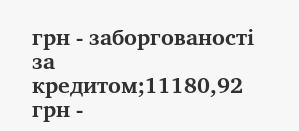грн - заборгованості за кредитом;11180,92 грн -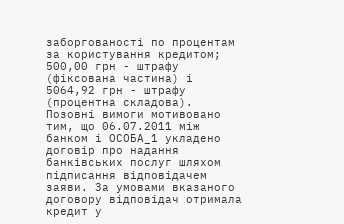заборгованості по процентам за користування кредитом; 500,00 грн - штрафу (фіксована частина) і 5064,92 грн - штрафу (процентна складова). Позовні вимоги мотивовано тим, що 06.07.2011 між банком і ОСОБА_1 укладено договір про надання банківських послуг шляхом підписання відповідачем заяви. За умовами вказаного договору відповідач отримала кредит у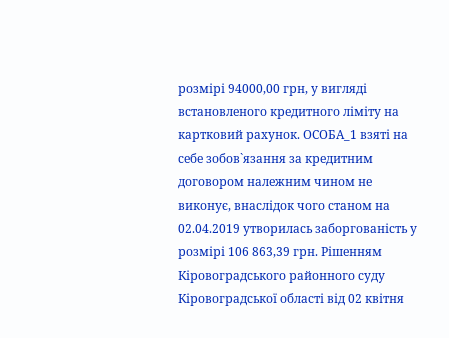розмірі 94000,00 грн, у вигляді встановленого кредитного ліміту на картковий рахунок. ОСОБА_1 взяті на себе зобов`язання за кредитним договором належним чином не виконує, внаслідок чого станом на 02.04.2019 утворилась заборгованість у розмірі 106 863,39 грн. Рішенням Кіровоградського районного суду Кіровоградської області від 02 квітня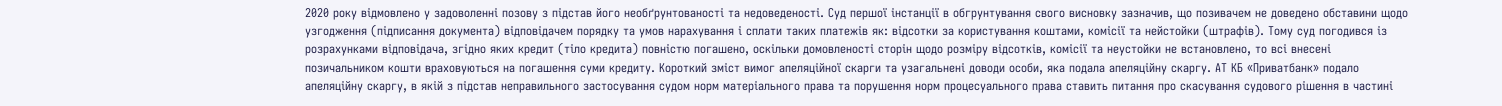2020 року відмовлено у задоволенні позову з підстав його необґрунтованості та недоведеності. Суд першої інстанції в обгрунтування свого висновку зазначив, що позивачем не доведено обставини щодо узгодження (підписання документа) відповідачем порядку та умов нарахування і сплати таких платежів як: відсотки за користування коштами, комісії та нейстойки (штрафів). Тому суд погодився із розрахунками відповідача, згідно яких кредит (тіло кредита) повністю погашено, оскільки домовленості сторін щодо розміру відсотків, комісії та неустойки не встановлено, то всі внесені позичальником кошти враховуються на погашення суми кредиту. Короткий зміст вимог апеляційної скарги та узагальнені доводи особи, яка подала апеляційну скаргу. АТ КБ «Приватбанк» подало апеляційну скаргу, в якій з підстав неправильного застосування судом норм матеріального права та порушення норм процесуального права ставить питання про скасування судового рішення в частині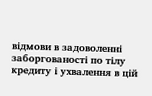відмови в задоволенні заборгованості по тілу кредиту і ухвалення в цій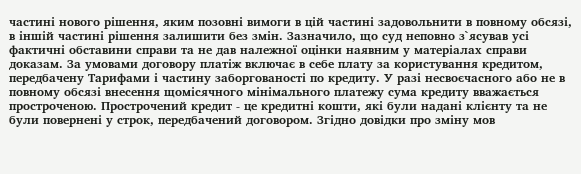частині нового рішення, яким позовні вимоги в цій частині задовольнити в повному обсязі, в іншій частині рішення залишити без змін. Зазначило, що суд неповно з`ясував усі фактичні обставини справи та не дав належної оцінки наявним у матеріалах справи доказам. За умовами договору платіж включає в себе плату за користування кредитом, передбачену Тарифами і частину заборгованості по кредиту. У разі несвоєчасного або не в повному обсязі внесення щомісячного мінімального платежу сума кредиту вважається простроченою. Прострочений кредит - це кредитні кошти, які були надані клієнту та не були повернені у строк, передбачений договором. Згідно довідки про зміну мов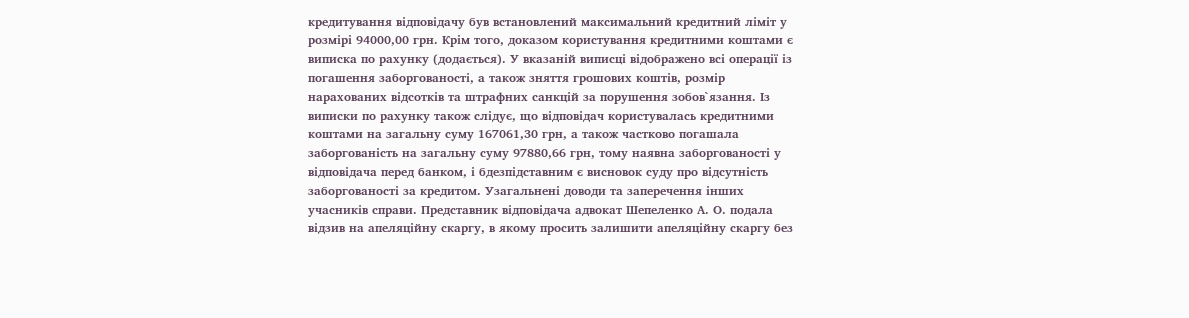кредитування відповідачу був встановлений максимальний кредитний ліміт у розмірі 94000,00 грн. Крім того, доказом користування кредитними коштами є виписка по рахунку (додається). У вказаній виписці відображено всі операції із погашення заборгованості, а також зняття грошових коштів, розмір нарахованих відсотків та штрафних санкцій за порушення зобов`язання. Із виписки по рахунку також слідує, що відповідач користувалась кредитними коштами на загальну суму 167061,30 грн, а також частково погашала заборгованість на загальну суму 97880,66 грн, тому наявна заборгованості у відповідача перед банком, і бдезпідставним є висновок суду про відсутність заборгованості за кредитом. Узагальнені доводи та заперечення інших учасників справи. Представник відповідача адвокат Шепеленко А. О. подала відзив на апеляційну скаргу, в якому просить залишити апеляційну скаргу без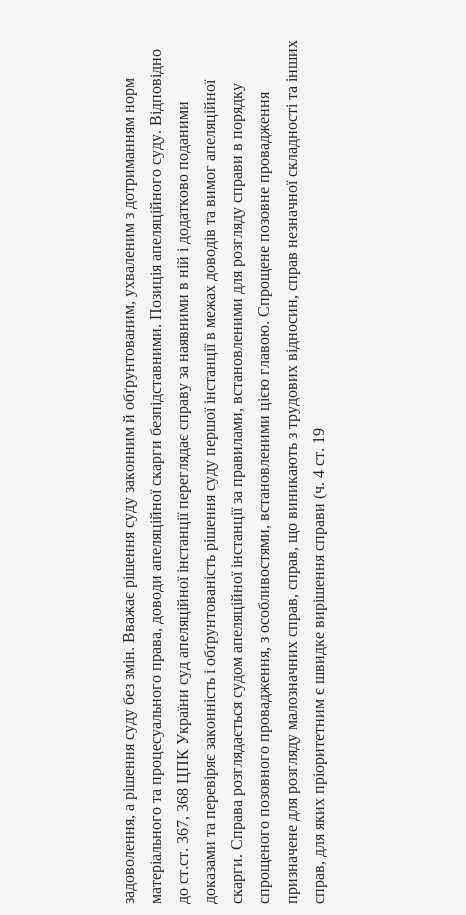задоволення, а рішення суду без змін. Вважає рішення суду законним й обґрунтованим, ухваленим з дотриманням норм матеріального та процесуального права, доводи апеляційної скарги безпідставними. Позиція апеляційного суду. Відповідно до ст.ст. 367, 368 ЦПК України суд апеляційної інстанції переглядає справу за наявними в ній і додатково поданими доказами та перевіряє законність і обґрунтованість рішення суду першої інстанції в межах доводів та вимог апеляційної скарги. Справа розглядається судом апеляційної інстанції за правилами, встановленими для розгляду справи в порядку спрощеного позовного провадження, з особливостями, встановленими цією главою. Спрощене позовне провадження призначене для розгляду малозначних справ, справ, що виникають з трудових відносин, справ незначної складності та інших справ, для яких пріоритетним є швидке вирішення справи (ч. 4 ст. 19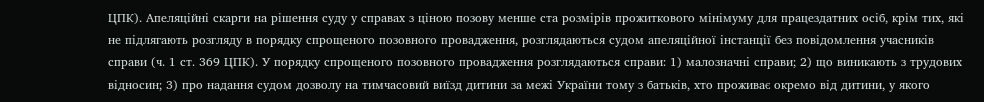ЦПК). Апеляційні скарги на рішення суду у справах з ціною позову менше ста розмірів прожиткового мінімуму для працездатних осіб, крім тих, які не підлягають розгляду в порядку спрощеного позовного провадження, розглядаються судом апеляційної інстанції без повідомлення учасників справи (ч. 1 ст. 369 ЦПК). У порядку спрощеного позовного провадження розглядаються справи: 1) малозначні справи; 2) що виникають з трудових відносин; 3) про надання судом дозволу на тимчасовий виїзд дитини за межі України тому з батьків, хто проживає окремо від дитини, у якого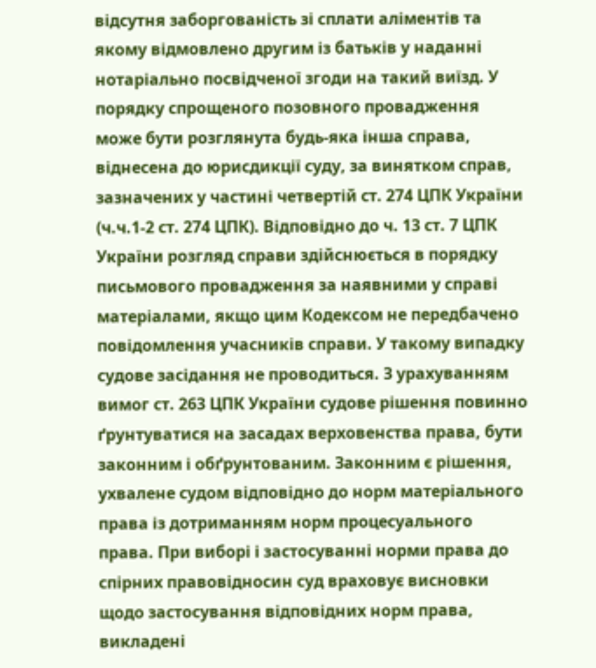відсутня заборгованість зі сплати аліментів та якому відмовлено другим із батьків у наданні нотаріально посвідченої згоди на такий виїзд. У порядку спрощеного позовного провадження може бути розглянута будь-яка інша справа, віднесена до юрисдикції суду, за винятком справ, зазначених у частині четвертій ст. 274 ЦПК України (ч.ч.1-2 ст. 274 ЦПК). Відповідно до ч. 13 ст. 7 ЦПК України розгляд справи здійснюється в порядку письмового провадження за наявними у справі матеріалами, якщо цим Кодексом не передбачено повідомлення учасників справи. У такому випадку судове засідання не проводиться. З урахуванням вимог ст. 263 ЦПК України судове рішення повинно ґрунтуватися на засадах верховенства права, бути законним і обґрунтованим. Законним є рішення, ухвалене судом відповідно до норм матеріального права із дотриманням норм процесуального права. При виборі і застосуванні норми права до спірних правовідносин суд враховує висновки щодо застосування відповідних норм права, викладені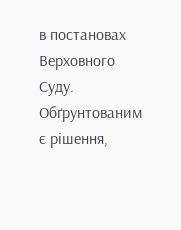в постановах Верховного Суду. Обґрунтованим є рішення,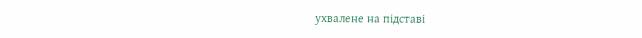ухвалене на підставі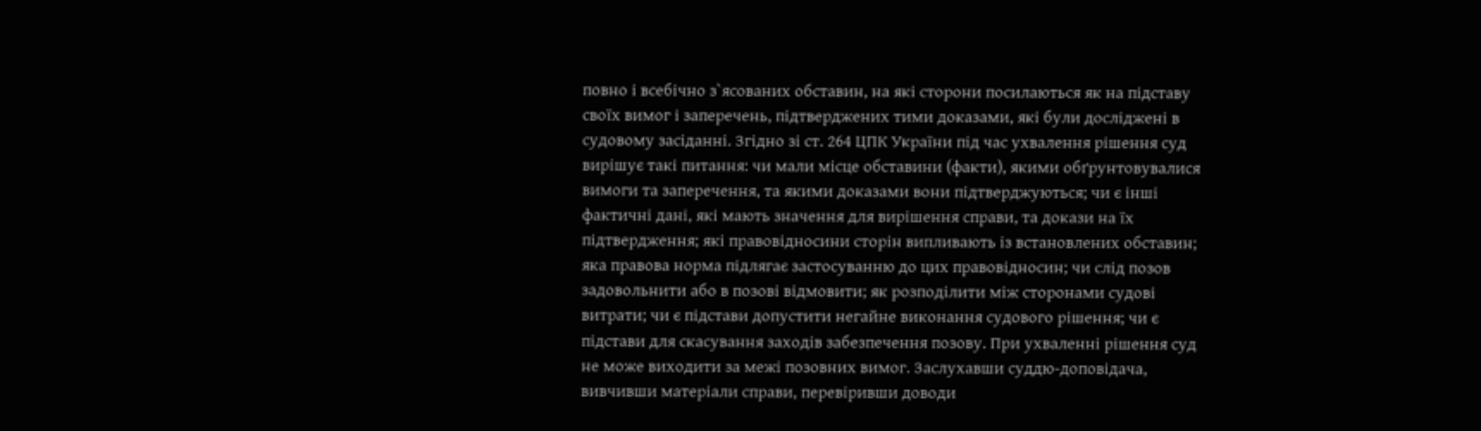повно і всебічно з`ясованих обставин, на які сторони посилаються як на підставу своїх вимог і заперечень, підтверджених тими доказами, які були досліджені в судовому засіданні. Згідно зі ст. 264 ЦПК України під час ухвалення рішення суд вирішує такі питання: чи мали місце обставини (факти), якими обґрунтовувалися вимоги та заперечення, та якими доказами вони підтверджуються; чи є інші фактичні дані, які мають значення для вирішення справи, та докази на їх підтвердження; які правовідносини сторін випливають із встановлених обставин; яка правова норма підлягає застосуванню до цих правовідносин; чи слід позов задовольнити або в позові відмовити; як розподілити між сторонами судові витрати; чи є підстави допустити негайне виконання судового рішення; чи є підстави для скасування заходів забезпечення позову. При ухваленні рішення суд не може виходити за межі позовних вимог. Заслухавши суддю-доповідача, вивчивши матеріали справи, перевіривши доводи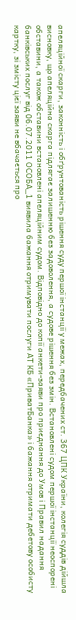апеляційної скарги, законність і обґрунтованість рішення суду першої інстанції у межах, передбачених ст. 367 ЦПК України, колегія суддів дійшла висновку, що апеляційна скарга підлягає залишенню без задоволення, а судове рішення без змін. Встановлені судом першої інстанції неоспорені обставини, а також обставини встановлені апеляційним судом. Відповідно до копії анкети-заяви про приєднання до Умов і Правил надання банківських послуг від 06.07.2011 ОСОБА_1 виявила бажання отримувати послуги АТ КБ «ПриватБанка» і бажання отримати дебетову особисту картку, зі змісту цієї заяви не вбачається про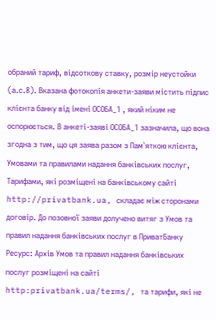обраний тариф, відсоткову ставку, розмір неустойки (а.с.8). Вказана фотокопія анкети-заяви містить підпис клієнта банку від імені ОСОБА_1 , який ніким не оспорюється. В анкеті-заяві ОСОБА_1 зазначила, що вона згодна з тим, що ця заява разом з Пам`яткою клієнта, Умовами та правилами надання банківських послуг, Тарифами, які розміщені на банківському сайті http://privatbank.ua, складає між сторонами договір. До позовної заяви долучено витяг з Умов та правил надання банківських послуг в ПриватБанку Ресурс: Архів Умов та правил надання банківських послуг розміщені на сайті http:privatbank.ua/terms/, та тарифи, які не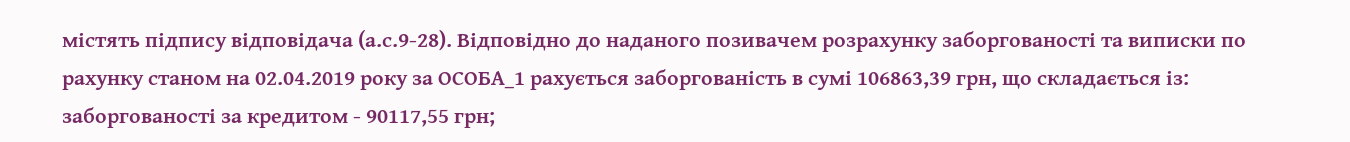містять підпису відповідача (а.с.9-28). Відповідно до наданого позивачем розрахунку заборгованості та виписки по рахунку станом на 02.04.2019 року за ОСОБА_1 рахується заборгованість в сумі 106863,39 грн, що складається із: заборгованості за кредитом - 90117,55 грн;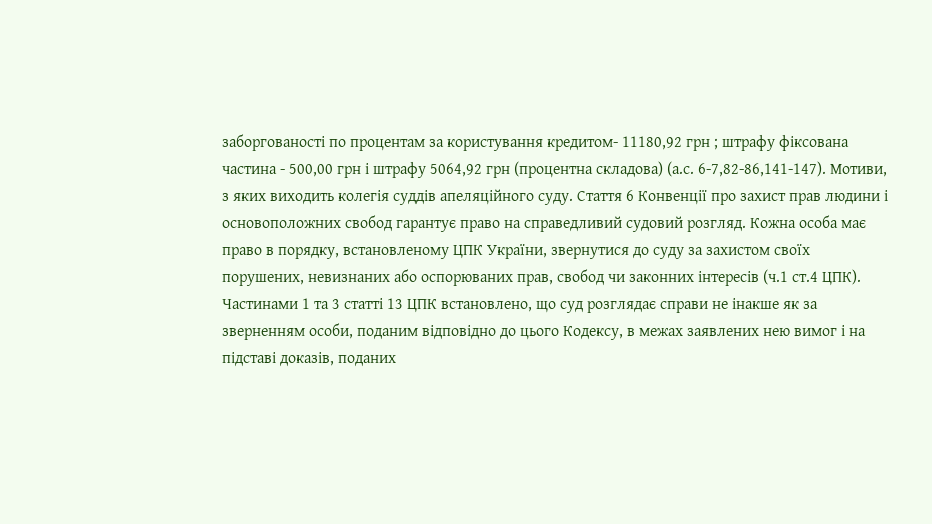заборгованості по процентам за користування кредитом- 11180,92 грн ; штрафу фіксована частина - 500,00 грн і штрафу 5064,92 грн (процентна складова) (а.с. 6-7,82-86,141-147). Мотиви, з яких виходить колегія суддів апеляційного суду. Стаття 6 Конвенції про захист прав людини і основоположних свобод гарантує право на справедливий судовий розгляд. Кожна особа має право в порядку, встановленому ЦПК України, звернутися до суду за захистом своїх порушених, невизнаних або оспорюваних прав, свобод чи законних інтересів (ч.1 ст.4 ЦПК). Частинами 1 та 3 статті 13 ЦПК встановлено, що суд розглядає справи не інакше як за зверненням особи, поданим відповідно до цього Кодексу, в межах заявлених нею вимог і на підставі доказів, поданих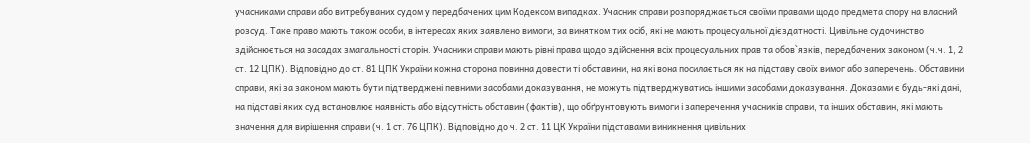учасниками справи або витребуваних судом у передбачених цим Кодексом випадках. Учасник справи розпоряджається своїми правами щодо предмета спору на власний розсуд. Таке право мають також особи, в інтересах яких заявлено вимоги, за винятком тих осіб, які не мають процесуальної дієздатності. Цивільне судочинство здійснюється на засадах змагальності сторін. Учасники справи мають рівні права щодо здійснення всіх процесуальних прав та обов`язків, передбачених законом (ч.ч. 1, 2 ст. 12 ЦПК). Відповідно до ст. 81 ЦПК України кожна сторона повинна довести ті обставини, на які вона посилається як на підставу своїх вимог або заперечень. Обставини справи, які за законом мають бути підтверджені певними засобами доказування, не можуть підтверджуватись іншими засобами доказування. Доказами є будь-які дані, на підставі яких суд встановлює наявність або відсутність обставин (фактів), що обґрунтовують вимоги і заперечення учасників справи, та інших обставин, які мають значення для вирішення справи (ч. 1 ст. 76 ЦПК). Відповідно до ч. 2 ст. 11 ЦК України підставами виникнення цивільних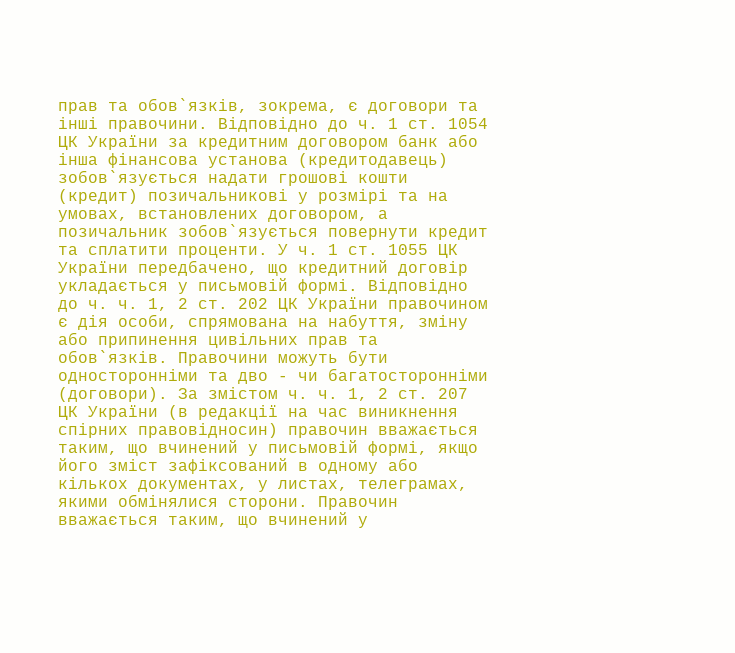прав та обов`язків, зокрема, є договори та інші правочини. Відповідно до ч. 1 ст. 1054 ЦК України за кредитним договором банк або інша фінансова установа (кредитодавець) зобов`язується надати грошові кошти (кредит) позичальникові у розмірі та на умовах, встановлених договором, а позичальник зобов`язується повернути кредит та сплатити проценти. У ч. 1 ст. 1055 ЦК України передбачено, що кредитний договір укладається у письмовій формі. Відповідно до ч. ч. 1, 2 ст. 202 ЦК України правочином є дія особи, спрямована на набуття, зміну або припинення цивільних прав та обов`язків. Правочини можуть бути односторонніми та дво - чи багатосторонніми (договори). За змістом ч. ч. 1, 2 ст. 207 ЦК України (в редакції на час виникнення спірних правовідносин) правочин вважається таким, що вчинений у письмовій формі, якщо його зміст зафіксований в одному або кількох документах, у листах, телеграмах, якими обмінялися сторони. Правочин вважається таким, що вчинений у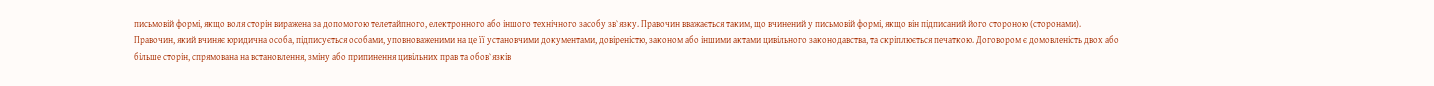письмовій формі, якщо воля сторін виражена за допомогою телетайпного, електронного або іншого технічного засобу зв`язку. Правочин вважається таким, що вчинений у письмовій формі, якщо він підписаний його стороною (сторонами). Правочин, який вчиняє юридична особа, підписується особами, уповноваженими на це її установчими документами, довіреністю, законом або іншими актами цивільного законодавства, та скріплюється печаткою. Договором є домовленість двох або більше сторін, спрямована на встановлення, зміну або припинення цивільних прав та обов`язків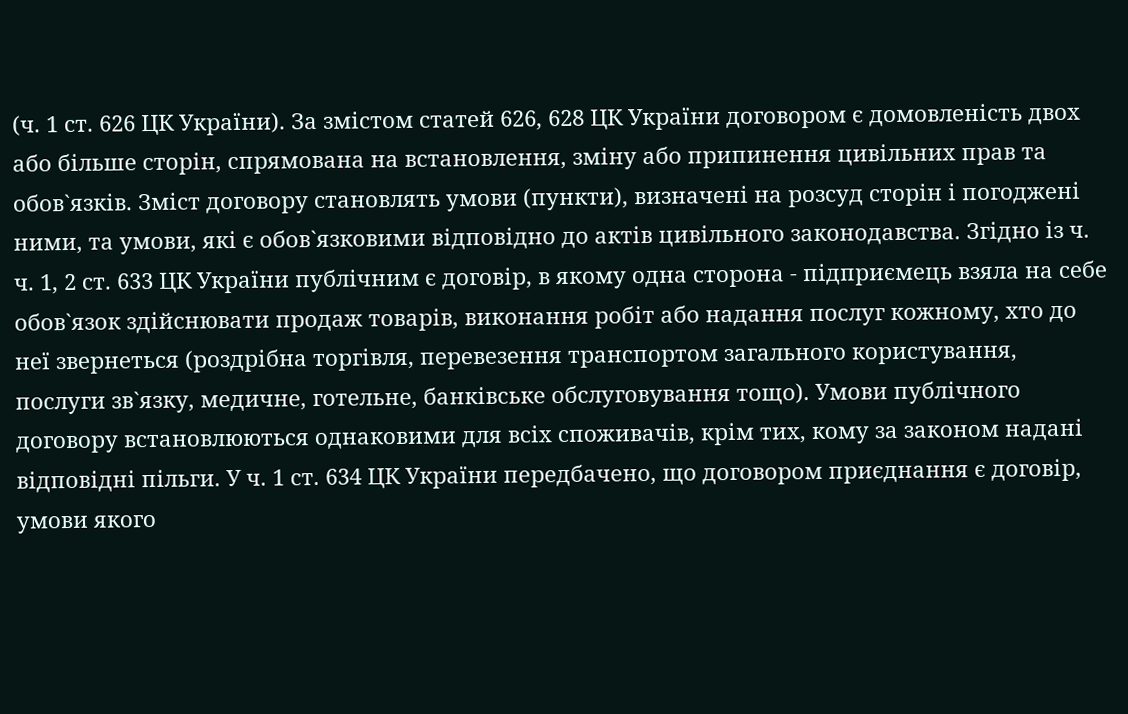(ч. 1 ст. 626 ЦК України). За змістом статей 626, 628 ЦК України договором є домовленість двох або більше сторін, спрямована на встановлення, зміну або припинення цивільних прав та обов`язків. Зміст договору становлять умови (пункти), визначені на розсуд сторін і погоджені ними, та умови, які є обов`язковими відповідно до актів цивільного законодавства. Згідно із ч. ч. 1, 2 ст. 633 ЦК України публічним є договір, в якому одна сторона - підприємець взяла на себе обов`язок здійснювати продаж товарів, виконання робіт або надання послуг кожному, хто до неї звернеться (роздрібна торгівля, перевезення транспортом загального користування, послуги зв`язку, медичне, готельне, банківське обслуговування тощо). Умови публічного договору встановлюються однаковими для всіх споживачів, крім тих, кому за законом надані відповідні пільги. У ч. 1 ст. 634 ЦК України передбачено, що договором приєднання є договір, умови якого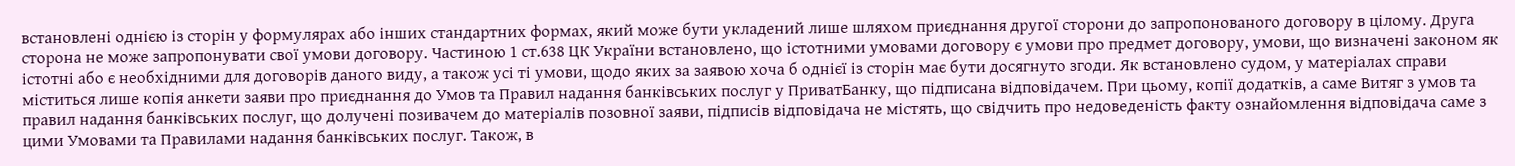встановлені однією із сторін у формулярах або інших стандартних формах, який може бути укладений лише шляхом приєднання другої сторони до запропонованого договору в цілому. Друга сторона не може запропонувати свої умови договору. Частиною 1 ст.638 ЦК України встановлено, що істотними умовами договору є умови про предмет договору, умови, що визначені законом як істотні або є необхідними для договорів даного виду, а також усі ті умови, щодо яких за заявою хоча б однієї із сторін має бути досягнуто згоди. Як встановлено судом, у матеріалах справи міститься лише копія анкети заяви про приєднання до Умов та Правил надання банківських послуг у ПриватБанку, що підписана відповідачем. При цьому, копії додатків, а саме Витяг з умов та правил надання банківських послуг, що долучені позивачем до матеріалів позовної заяви, підписів відповідача не містять, що свідчить про недоведеність факту ознайомлення відповідача саме з цими Умовами та Правилами надання банківських послуг. Також, в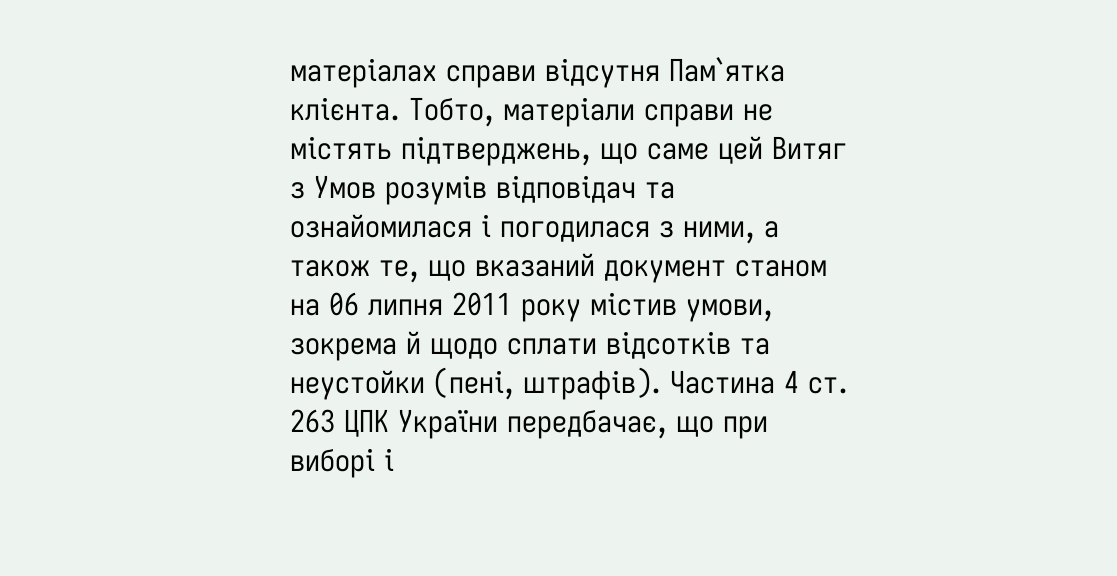матеріалах справи відсутня Пам`ятка клієнта. Тобто, матеріали справи не містять підтверджень, що саме цей Витяг з Умов розумів відповідач та ознайомилася і погодилася з ними, а також те, що вказаний документ станом на 06 липня 2011 року містив умови, зокрема й щодо сплати відсотків та неустойки (пені, штрафів). Частина 4 ст. 263 ЦПК України передбачає, що при виборі і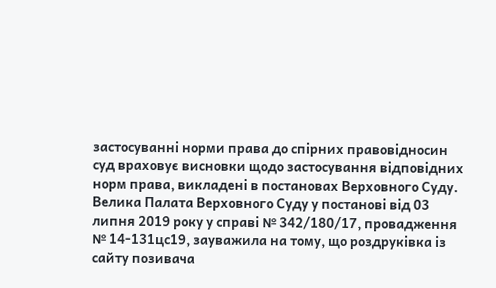застосуванні норми права до спірних правовідносин суд враховує висновки щодо застосування відповідних норм права, викладені в постановах Верховного Суду. Велика Палата Верховного Суду у постанові від 03 липня 2019 року у справі № 342/180/17, провадження № 14-131цс19, зауважила на тому, що роздруківка із сайту позивача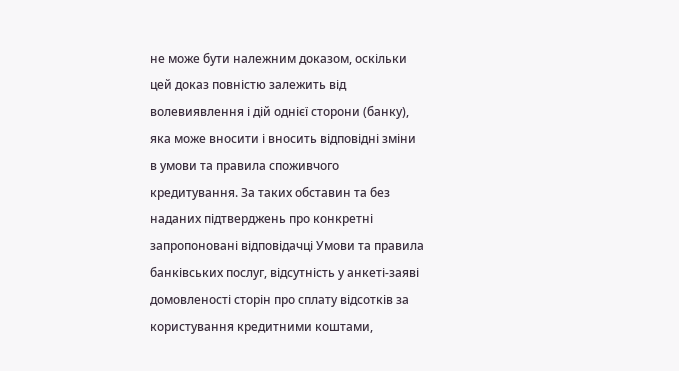не може бути належним доказом, оскільки цей доказ повністю залежить від волевиявлення і дій однієї сторони (банку), яка може вносити і вносить відповідні зміни в умови та правила споживчого кредитування. За таких обставин та без наданих підтверджень про конкретні запропоновані відповідачці Умови та правила банківських послуг, відсутність у анкеті-заяві домовленості сторін про сплату відсотків за користування кредитними коштами,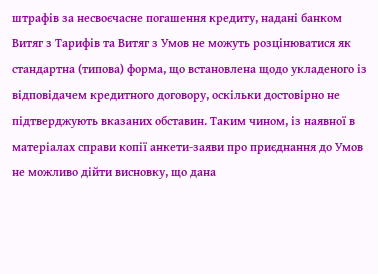штрафів за несвоєчасне погашення кредиту, надані банком Витяг з Тарифів та Витяг з Умов не можуть розцінюватися як стандартна (типова) форма, що встановлена щодо укладеного із відповідачем кредитного договору, оскільки достовірно не підтверджують вказаних обставин. Таким чином, із наявної в матеріалах справи копії анкети-заяви про приєднання до Умов не можливо дійти висновку, що дана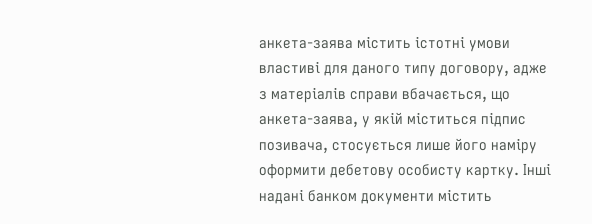анкета-заява містить істотні умови властиві для даного типу договору, адже з матеріалів справи вбачається, що анкета-заява, у якій міститься підпис позивача, стосується лише його наміру оформити дебетову особисту картку. Інші надані банком документи містить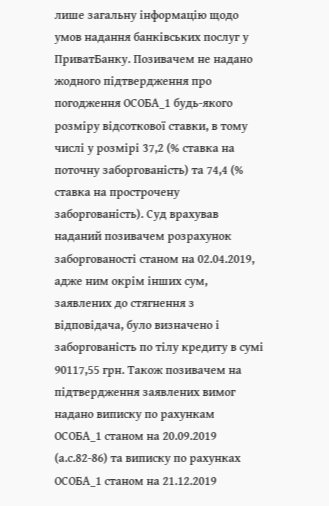лише загальну інформацію щодо умов надання банківських послуг у ПриватБанку. Позивачем не надано жодного підтвердження про погодження ОСОБА_1 будь-якого розміру відсоткової ставки, в тому числі у розмірі 37,2 (% ставка на поточну заборгованість) та 74,4 (% ставка на прострочену заборгованість). Суд врахував наданий позивачем розрахунок заборгованості станом на 02.04.2019, адже ним окрім інших сум, заявлених до стягнення з відповідача, було визначено і заборгованість по тілу кредиту в сумі 90117,55 грн. Також позивачем на підтвердження заявлених вимог надано виписку по рахункам ОСОБА_1 станом на 20.09.2019 (а.с.82-86) та виписку по рахунках ОСОБА_1 станом на 21.12.2019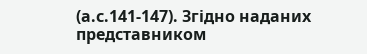(а.с.141-147). Згідно наданих представником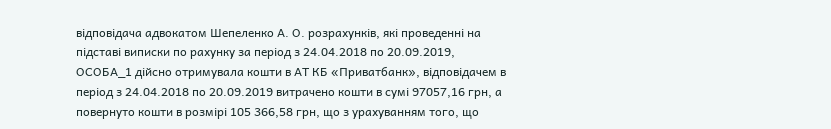відповідача адвокатом Шепеленко А. О. розрахунків, які проведенні на підставі виписки по рахунку за період з 24.04.2018 по 20.09.2019, ОСОБА_1 дійсно отримувала кошти в АТ КБ «Приватбанк», відповідачем в період з 24.04.2018 по 20.09.2019 витрачено кошти в сумі 97057,16 грн, а повернуто кошти в розмірі 105 366,58 грн, що з урахуванням того, що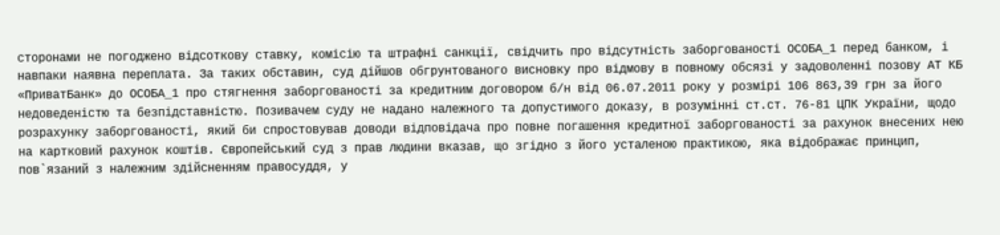сторонами не погоджено відсоткову ставку, комісію та штрафні санкції, свідчить про відсутність заборгованості ОСОБА_1 перед банком, і навпаки наявна переплата. За таких обставин, суд дійшов обгрунтованого висновку про відмову в повному обсязі у задоволенні позову АТ КБ «ПриватБанк» до ОСОБА_1 про стягнення заборгованості за кредитним договором б/н від 06.07.2011 року у розмірі 106 863,39 грн за його недоведеністю та безпідставністю. Позивачем суду не надано належного та допустимого доказу, в розумінні ст.ст. 76-81 ЦПК України, щодо розрахунку заборгованості, який би спростовував доводи відповідача про повне погашення кредитної заборгованості за рахунок внесених нею на картковий рахунок коштів. Європейський суд з прав людини вказав, що згідно з його усталеною практикою, яка відображає принцип, пов`язаний з належним здійсненням правосуддя, у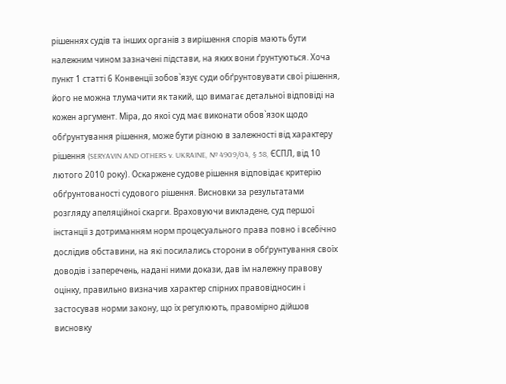рішеннях судів та інших органів з вирішення спорів мають бути належним чином зазначені підстави, на яких вони ґрунтуються. Хоча пункт 1 статті 6 Конвенції зобов`язує суди обґрунтовувати свої рішення, його не можна тлумачити як такий, що вимагає детальної відповіді на кожен аргумент. Міра, до якої суд має виконати обов`язок щодо обґрунтування рішення, може бути різною в залежності від характеру рішення (SERYAVIN AND OTHERS v. UKRAINE, № 4909/04, § 58, ЄСПЛ, від 10 лютого 2010 року). Оскаржене судове рішення відповідає критерію обґрунтованості судового рішення. Висновки за результатами розгляду апеляційної скарги. Враховуючи викладене, суд першої інстанції з дотриманням норм процесуального права повно і всебічно дослідив обставини, на які посилались сторони в обґрунтування своїх доводів і заперечень, надані ними докази, дав їм належну правову оцінку, правильно визначив характер спірних правовідносин і застосував норми закону, що їх регулюють, правомірно дійшов висновку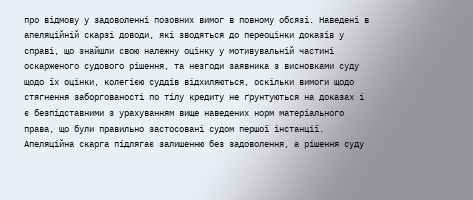про відмову у задоволенні позовних вимог в повному обсязі. Наведені в апеляційній скарзі доводи, які зводяться до переоцінки доказів у справі, що знайшли свою належну оцінку у мотивувальній частині оскарженого судового рішення, та незгоди заявника з висновками суду щодо їх оцінки, колегією суддів відхиляються, оскільки вимоги щодо стягнення заборгованості по тілу кредиту не ґрунтуються на доказах і є безпідставними з урахуванням вище наведених норм матеріального права, що були правильно застосовані судом першої інстанції. Апеляційна скарга підлягає залишенню без задоволення, а рішення суду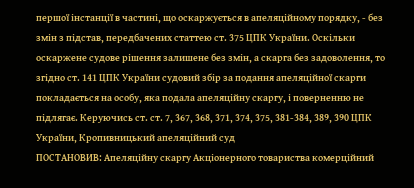першої інстанції в частині, що оскаржується в апеляційному порядку, - без змін з підстав, передбачених статтею ст. 375 ЦПК України. Оскільки оскаржене судове рішення залишене без змін, а скарга без задоволення, то згідно ст. 141 ЦПК України судовий збір за подання апеляційної скарги покладається на особу, яка подала апеляційну скаргу, і поверненню не підлягає. Керуючись ст. ст. 7, 367, 368, 371, 374, 375, 381-384, 389, 390 ЦПК України, Кропивницький апеляційний суд
ПОСТАНОВИВ: Апеляційну скаргу Акціонерного товариства комерційний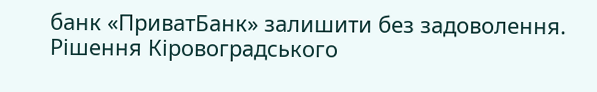банк «ПриватБанк» залишити без задоволення. Рішення Кіровоградського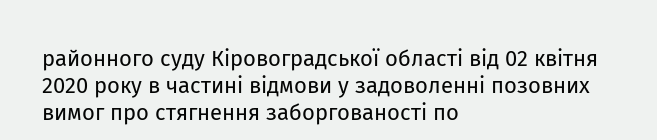районного суду Кіровоградської області від 02 квітня 2020 року в частині відмови у задоволенні позовних вимог про стягнення заборгованості по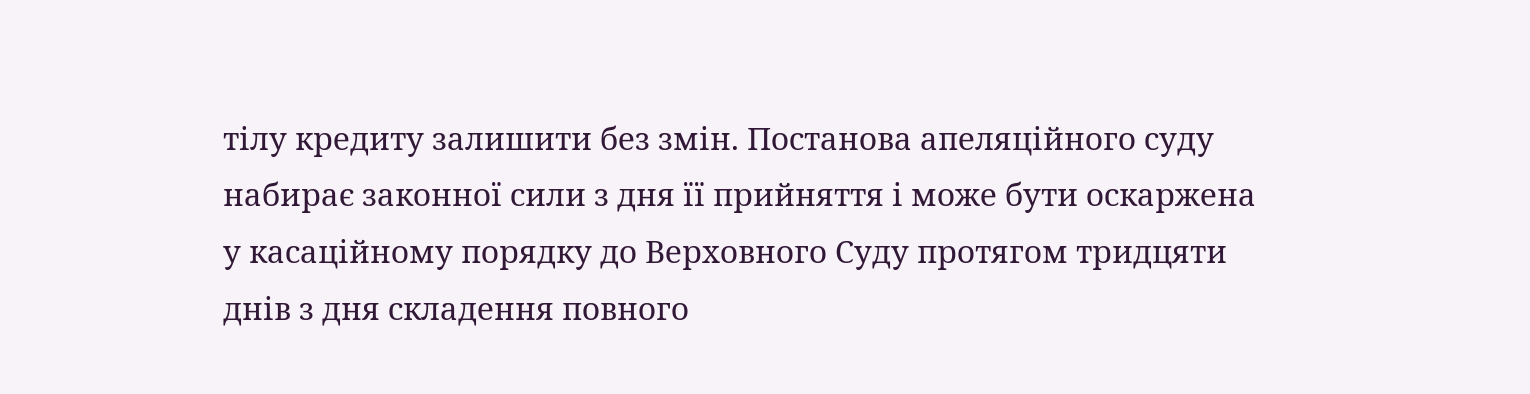тілу кредиту залишити без змін. Постанова апеляційного суду набирає законної сили з дня її прийняття і може бути оскаржена у касаційному порядку до Верховного Суду протягом тридцяти днів з дня складення повного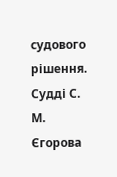судового рішення. Судді С. М. Єгорова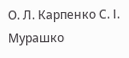О. Л. Карпенко С. І. Мурашко